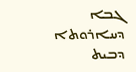ܓܒܐ ܕܚܐܪܘܬܐ ܕܒܝܬ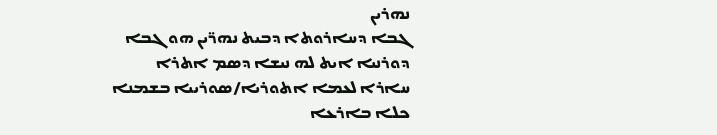ܢܗܪܝܢ
ܓܒܐ ܕܚܐܪܘܬܐ ܕܒܝܬ ܢܗܪ̈ܝܢ ܗܘ ܓܒܐ ܕܘܪܢܝܐ ܐܝܬ ܠܗ ܢܝܫܐ ܕܣܡ ܐܬܪܐ ܚܐܪܐ ܠܥܡܐ ܐܬܘܪܝܐ/ܣܘܪܝܝܐ ܒܫܡܢܐ ܟܠܐ ܒܐܪܥܐ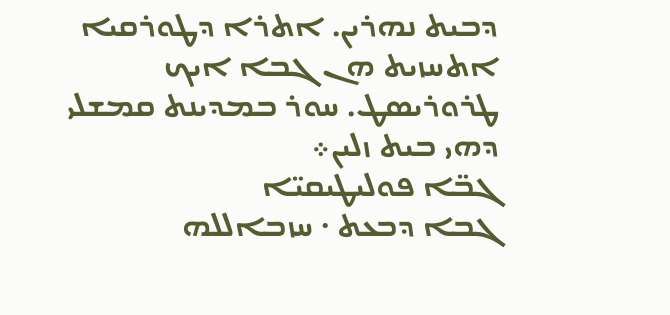ܕܒܝܬ ܢܗܪܝܢ. ܐܬܪܐ ܕܛܘܪܩܝܐ ܐܬܚܙܝܬ ܗܢ ܓܒܐ ܐܝܟ ܛܪܘܪܝܣܛ. ܚܘܪ ܒܡܕܝܢܬ ܩܡܫܠܝ ܕܗܝ ܒܝܬ ܙܠܝܢ܀
ܓܒ̈ܐ ܦܘܠܝܛܝܩܝ̈ܐ
ܓܒܐ ܕܒܥܬ · ܚܙܒܐܠܠܗ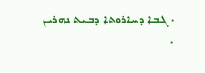· ܓܒܐ ܕܚܐܪܘܬܐ ܕܒܝܬ ܢܗܪܝܢ ·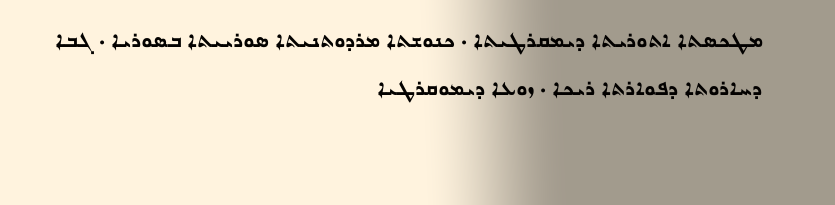ܡܛܟܣܬܐ ܐܬܘܪܝܬܐ ܕܝܡܩܪܛܝܬܐ · ܟܢܘܫܬܐ ܡܪܕܘܬܢܝܬܐ ܣܘܪܝܝܬܐ ܒܣܘܪܝܐ · ܓܒܐ ܕܚܐܪܘܬܐ ܕܦܘܐܪܬܐ ܪܝܟܐ · ܙܘܥܐ ܕܝܡܘܩܪܛܝܐ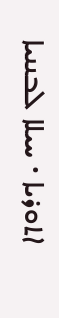ܐܬܘܪܝܐ · ܚܝܠܐ ܠܒܢܢܝܐ